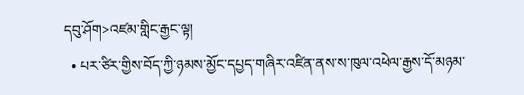དབུ་ཤོག>འཛམ་གླིང་རྒྱང་ལྟ།
  • པར་ཙིར་གྱིས་བོད་ཀྱི་ཉམས་མྱོང་དཔྱད་གཞིར་འཛིན་ནས་ས་ཁུལ་འཕེལ་རྒྱས་དོ་མཉམ་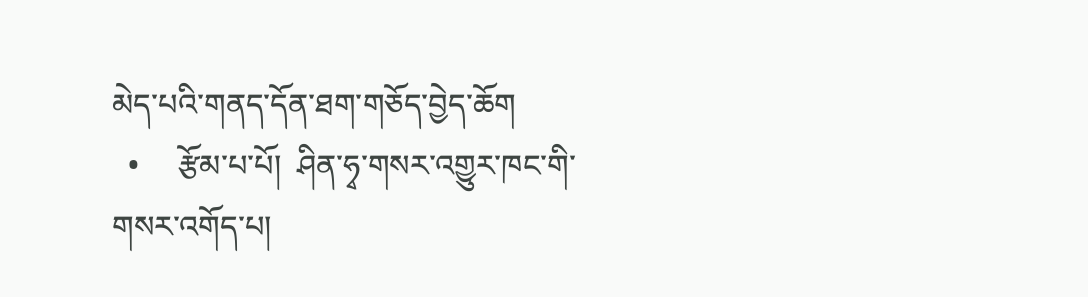མེད་པའི་གནད་དོན་ཐག་གཅོད་བྱེད་ཆོག
  •     རྩོམ་པ་པོ།  ཤིན་ཧྭ་གསར་འགྱུར་ཁང་གི་གསར་འགོད་པ།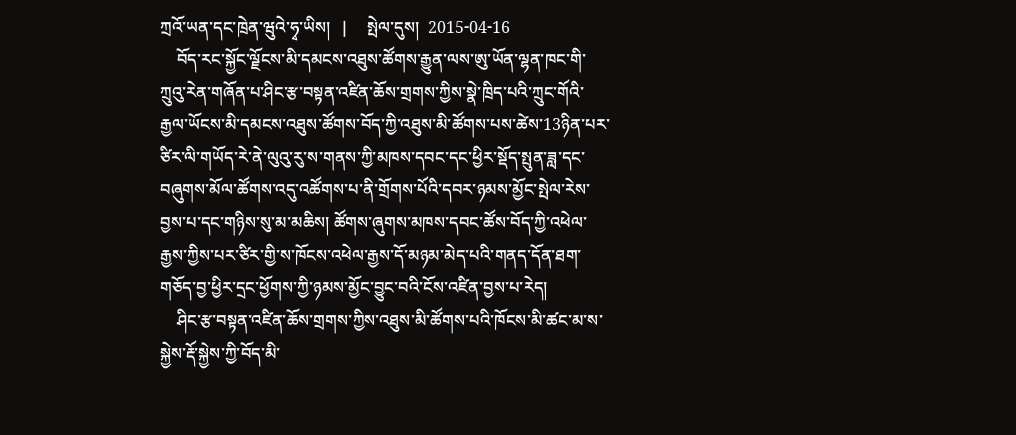ཀྲའོ་ཡན་དང་ཁྲེན་ཝུའེ་ཧྭ་ཡིས།   |     སྤེལ་དུས།  2015-04-16
    བོད་རང་སྐྱོང་ལྗོངས་མི་དམངས་འཐུས་ཚོགས་རྒྱུན་ལས་ཨུ་ཡོན་ལྷན་ཁང་གི་ཀྲུའུ་རེན་གཞོན་པ་ཤིང་རྩ་བསྟན་འཛིན་ཆོས་གྲགས་ཀྱིས་སྣེ་ཁྲིད་པའི་ཀྲུང་གོའི་རྒྱལ་ཡོངས་མི་དམངས་འཐུས་ཚོགས་བོད་ཀྱི་འཐུས་མི་ཚོགས་པས་ཚེས་13ཉིན་པར་ཙིར་ལི་གཡོད་རེ་ནེ་ལུའུ་རུ་ས་གནས་ཀྱི་མཁས་དབང་དང་ཕྱིར་སྡོད་སྤུན་ཟླ་དང་བཞུགས་མོལ་ཚོགས་འདུ་འཚོགས་པ་ནི་གྲོགས་པོའི་དབར་ཉམས་མྱོང་སྤེལ་རེས་བྱས་པ་དང་གཉིས་སུ་མ་མཆིས། ཚོགས་ཞུགས་མཁས་དབང་ཚོས་བོད་ཀྱི་འཕེལ་རྒྱས་ཀྱིས་པར་ཙིར་གྱི་ས་ཁོངས་འཕེལ་རྒྱས་དོ་མཉམ་མེད་པའི་གནད་དོན་ཐག་གཅོད་བྱ་ཕྱིར་དྲང་ཕྱོགས་ཀྱི་ཉམས་མྱོང་བྱུང་བའི་ངོས་འཛིན་བྱས་པ་རེད།
    ཤིང་རྩ་བསྟན་འཛིན་ཆོས་གྲགས་ཀྱིས་འཐུས་མི་ཚོགས་པའི་ཁོངས་མི་ཚང་མ་ས་སྐྱེས་རྡོ་སྐྱེས་ཀྱི་བོད་མི་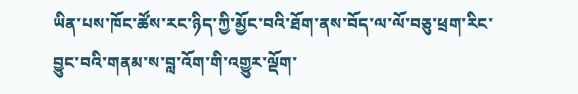ཡིན་པས་ཁོང་ཚོས་རང་ཉིད་ཀྱི་མྱོང་བའི་ཐོག་ནས་བོད་ལ་ལོ་བཅུ་ཕྲག་རིང་བྱུང་བའི་གནམ་ས་བླ་འོག་གི་འགྱུར་ལྡོག་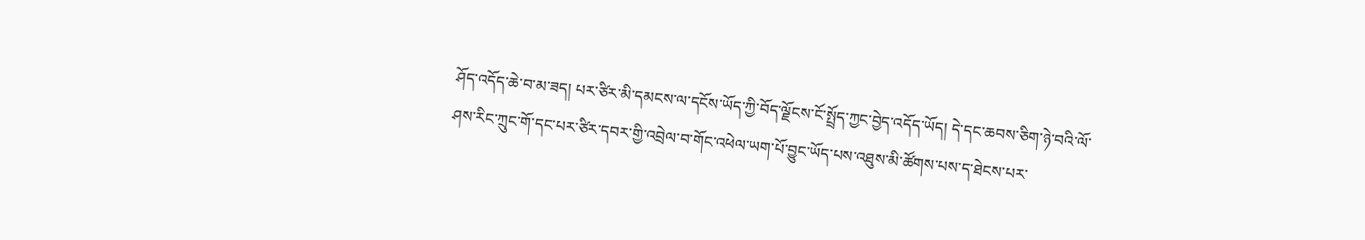ཤོད་འདོད་ཆེ་བ་མ་ཟད། པར་ཙིར་མི་དམངས་ལ་དངོས་ཡོད་ཀྱི་བོད་ལྗོངས་ངོ་སྤྲོད་ཀྱང་བྱེད་འདོད་ཡོད། དེ་དང་ཆབས་ཅིག་ཉེ་བའི་ལོ་ཤས་རིང་ཀྲུང་གོ་དང་པར་ཙིར་དབར་གྱི་འབྲེལ་བ་གོང་འཕེལ་ཡག་པོ་བྱུང་ཡོད་པས་འཐུས་མི་ཚོགས་པས་ད་ཐེངས་པར་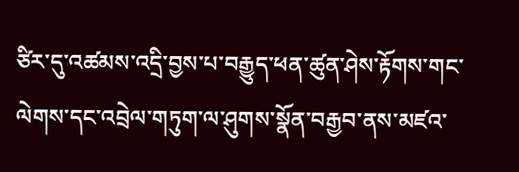ཙིར་དུ་འཚམས་འདྲི་བྱས་པ་བརྒྱུད་ཕན་ཚུན་ཤེས་རྟོགས་གང་ལེགས་དང་འབྲེལ་གཏུག་ལ་ཤུགས་སྣོན་བརྒྱབ་ནས་མཛའ་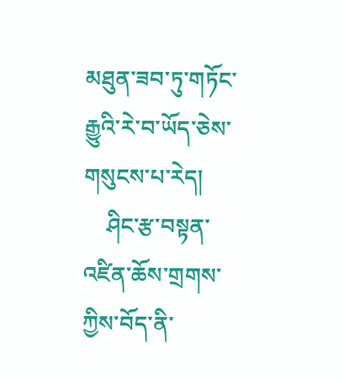མཐུན་ཟབ་ཏུ་གཏོང་རྒྱུའི་རེ་བ་ཡོད་ཅེས་གསུངས་པ་རེད།
    ཤིང་རྩ་བསྟན་འཛིན་ཆོས་གྲགས་ཀྱིས་བོད་ནི་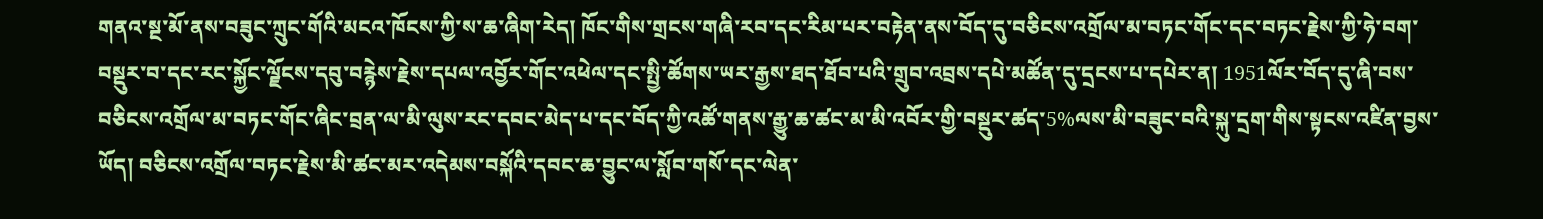གནའ་སྔ་མོ་ནས་བཟུང་ཀྲུང་གོའི་མངའ་ཁོངས་ཀྱི་ས་ཆ་ཞིག་རེད། ཁོང་གིས་གྲངས་གཞི་རབ་དང་རིམ་པར་བརྟེན་ནས་བོད་དུ་བཅིངས་འགྲོལ་མ་བཏང་གོང་དང་བཏང་རྗེས་ཀྱི་ཧེ་བག་བསྡུར་བ་དང་རང་སྐྱོང་ལྗོངས་དབུ་བརྙེས་རྗེས་དཔལ་འབྱོར་གོང་འཕེལ་དང་སྤྱི་ཚོགས་ཡར་རྒྱས་ཐད་ཐོབ་པའི་གྲུབ་འབྲས་དཔེ་མཚོན་དུ་དྲངས་པ་དཔེར་ན། 1951ལོར་བོད་དུ་ཞི་བས་བཅིངས་འགྲོལ་མ་བཏང་གོང་ཞིང་བྲན་ལ་མི་ལུས་རང་དབང་མེད་པ་དང་བོད་ཀྱི་འཚོ་གནས་རྒྱུ་ཆ་ཚང་མ་མི་འབོར་གྱི་བསྡུར་ཚད་5%ལས་མི་བཟུང་བའི་སྐུ་དྲག་གིས་སྟངས་འཛིན་བྱས་ཡོད། བཅིངས་འགྲོལ་བཏང་རྗེས་མི་ཚང་མར་འདེམས་བསྐོའི་དབང་ཆ་བྱུང་ལ་སློབ་གསོ་དང་ལེན་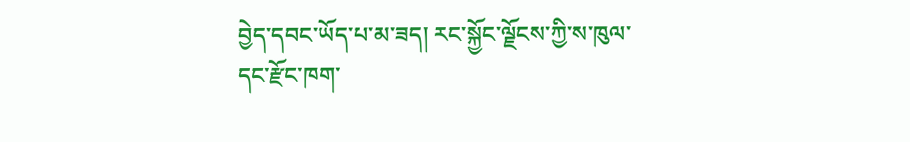བྱེད་དབང་ཡོད་པ་མ་ཟད། རང་སྐྱོང་ལྗོངས་ཀྱི་ས་ཁུལ་དང་རྫོང་ཁག་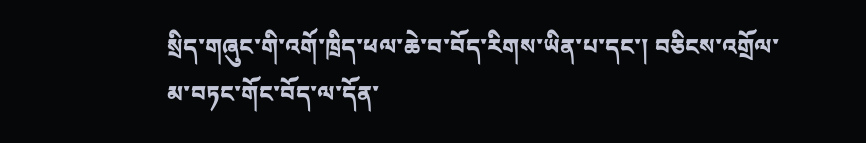སྲིད་གཞུང་གི་འགོ་ཁྲིད་ཕལ་ཆེ་བ་བོད་རིགས་ཡིན་པ་དང་། བཅིངས་འགྲོལ་མ་བཏང་གོང་བོད་ལ་དོན་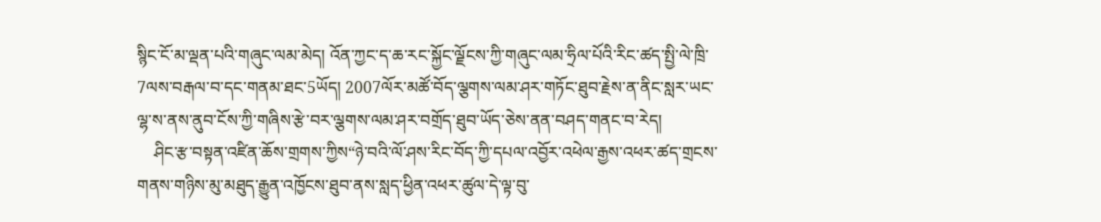སྙིང་ངོ་མ་ལྡན་པའི་གཞུང་ལམ་མེད། འོན་ཀྱང་ད་ཆ་རང་སྐྱོང་ལྗོངས་ཀྱི་གཞུང་ལམ་ཧྲིལ་པོའི་རིང་ཚད་སྤྱི་ལེ་ཁྲི་7ལས་བརྒལ་བ་དང་གནམ་ཐང་5ཡོད། 2007ལོར་མཚོ་བོད་ལྕགས་ལམ་ཤར་གཏོང་ཐུབ་རྗེས་ན་ནིང་སླར་ཡང་ལྷ་ས་ནས་ནུབ་ངོས་ཀྱི་གཞིས་རྩེ་བར་ལྕགས་ལམ་ཤར་བགྲོད་ཐུབ་ཡོད་ཅེས་ནན་བཤད་གནང་བ་རེད།
    ཤིང་རྩ་བསྟན་འཛིན་ཆོས་གྲགས་ཀྱིས“ཉེ་བའི་ལོ་ཤས་རིང་བོད་ཀྱི་དཔལ་འབྱོར་འཕེལ་རྒྱས་འཕར་ཚད་གྲངས་གནས་གཉིས་མུ་མཐུད་རྒྱུན་འཁྱོངས་ཐུབ་ནས་སླད་ཕྱིན་འཕར་ཚུལ་དེ་ལྟ་བུ་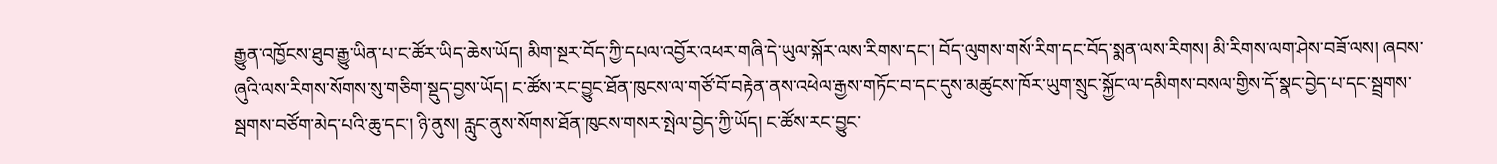རྒྱུན་འཁྱོངས་ཐུབ་རྒྱུ་ཡིན་པ་ང་ཚོར་ཡིད་ཆེས་ཡོད། མིག་སྔར་བོད་ཀྱི་དཔལ་འབྱོར་འཕར་གཞི་དེ་ཡུལ་སྐོར་ལས་རིགས་དང་། བོད་ལུགས་གསོ་རིག་དང་བོད་སྨན་ལས་རིགས། མི་རིགས་ལག་ཤེས་བཟོ་ལས། ཞབས་ཞུའི་ལས་རིགས་སོགས་སུ་གཅིག་སྡུད་བྱས་ཡོད། ང་ཚོས་རང་བྱུང་ཐོན་ཁུངས་ལ་གཙོ་བོ་བརྟེན་ནས་འཕེལ་རྒྱས་གཏོང་བ་དང་དུས་མཚུངས་ཁོར་ཡུག་སྲུང་སྐྱོང་ལ་དམིགས་བསལ་གྱིས་དོ་སྣང་བྱེད་པ་དང་སྦྲགས་སྦགས་བཙོག་མེད་པའི་ཆུ་དང་། ཉི་ནུས། རླུང་ནུས་སོགས་ཐོན་ཁུངས་གསར་སྤེལ་བྱེད་ཀྱི་ཡོད། ང་ཚོས་རང་བྱུང་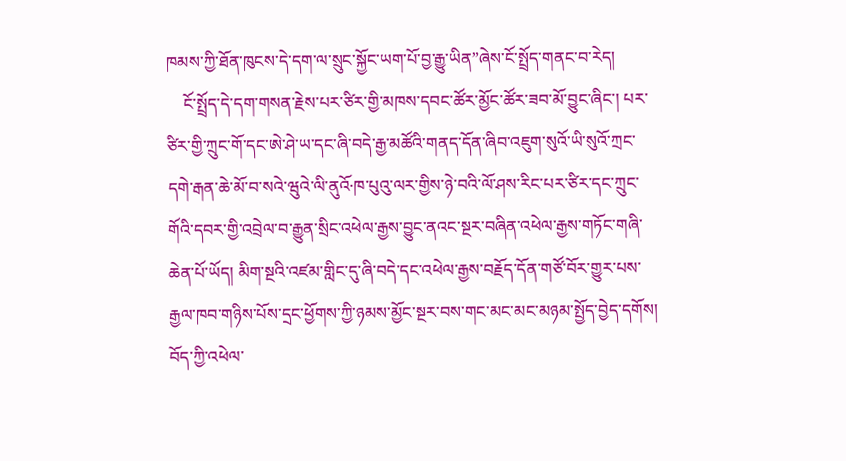ཁམས་ཀྱི་ཐོན་ཁུངས་དེ་དག་ལ་སྲུང་སྐྱོང་ཡག་པོ་བྱ་རྒྱུ་ཡིན”ཞེས་ངོ་སྤྲོད་གནང་བ་རེད།
    ངོ་སྤྲོད་དེ་དག་གསན་རྗེས་པར་ཙིར་གྱི་མཁས་དབང་ཚོར་མྱོང་ཚོར་ཟབ་མོ་བྱུང་ཞིང་། པར་ཙིར་གྱི་ཀྲུང་གོ་དང་ཨེ་ཤེ་ཡ་དང་ཞི་བདེ་རྒྱ་མཚོའི་གནད་དོན་ཞིབ་འཇུག་སུའོ་ཡི་སུའོ་ཀྲང་དགེ་རྒན་ཆེ་མོ་བ་སའེ་ཝུའེ་ལི་ནུའོ·ཁ་པུའུ་ལར་གྱིས་ཉེ་བའི་ལོ་ཤས་རིང་པར་ཙིར་དང་ཀྲུང་གོའི་དབར་གྱི་འབྲེལ་བ་རྒྱུན་སྲིང་འཕེལ་རྒྱས་བྱུང་ནའང་སྔར་བཞིན་འཕེལ་རྒྱས་གཏོང་གཞི་ཆེན་པོ་ཡོད། མིག་སྔའི་འཛམ་གླིང་དུ་ཞི་བདེ་དང་འཕེལ་རྒྱས་བརྗོད་དོན་གཙོ་བོར་གྱུར་པས་རྒྱལ་ཁབ་གཉིས་པོས་དྲང་ཕྱོགས་ཀྱི་ཉམས་མྱོང་སྔར་བས་གང་མང་མང་མཉམ་སྤྱོད་བྱེད་དགོས། བོད་ཀྱི་འཕེལ་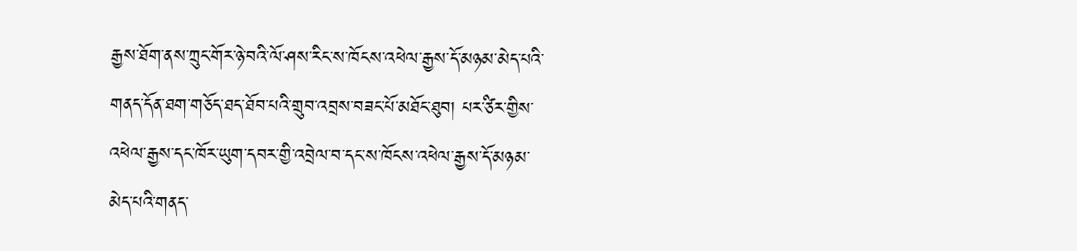རྒྱས་ཐོག་ནས་ཀྲུང་གོར་ཉེ་བའི་ལོ་ཤས་རིང་ས་ཁོངས་འཕེལ་རྒྱས་དོ་མཉམ་མེད་པའི་གནད་དོན་ཐག་གཅོད་ཐད་ཐོབ་པའི་གྲུབ་འབྲས་བཟང་པོ་མཐོང་ཐུབ། པར་ཙིར་གྱིས་འཕེལ་རྒྱས་དང་ཁོར་ཡུག་དབར་གྱི་འབྲེལ་བ་དང་ས་ཁོངས་འཕེལ་རྒྱས་དོ་མཉམ་མེད་པའི་གནད་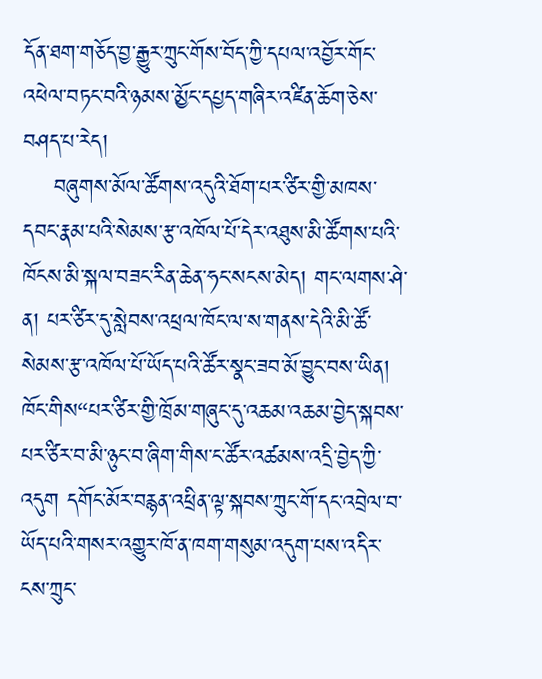དོན་ཐག་གཅོད་བྱ་རྒྱུར་ཀྲུང་གོས་བོད་ཀྱི་དཔལ་འབྱོར་གོང་འཕེལ་བཏང་བའི་ཉམས་མྱོང་དཔྱད་གཞིར་འཛིན་ཆོག་ཅེས་བཤད་པ་རེད།
    བཞུགས་མོལ་ཚོགས་འདུའི་ཐོག་པར་ཙིར་གྱི་མཁས་དབང་རྣམ་པའི་སེམས་རྩ་འཁོལ་པོ་དེར་འཐུས་མི་ཚོགས་པའི་ཁོངས་མི་སྐལ་བཟང་རིན་ཆེན་ཧང་སངས་མེད། གང་ལགས་ཤེ་ན། པར་ཙིར་དུ་སླེབས་འཕྲལ་ཁོང་ལ་ས་གནས་དེའི་མི་ཚོ་སེམས་རྩ་འཁོལ་པོ་ཡོད་པའི་ཚོར་སྣང་ཟབ་མོ་བྱུང་བས་ཡིན། ཁོང་གིས“པར་ཙིར་གྱི་ཁྲོམ་གཞུང་དུ་འཆམ་འཆམ་བྱེད་སྐབས་པར་ཙིར་བ་མི་ཉུང་བ་ཞིག་གིས་ང་ཚོར་འཚམས་འདྲི་བྱེད་ཀྱི་འདུག དགོང་མོར་བརྙན་འཕྲིན་ལྟ་སྐབས་ཀྲུང་གོ་དང་འབྲེལ་བ་ཡོད་པའི་གསར་འགྱུར་ཁོ་ན་ཁག་གསུམ་འདུག་པས་འདིར་ངས་ཀྲུང་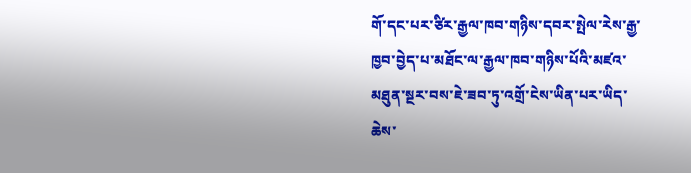གོ་དང་པར་ཙིར་རྒྱལ་ཁབ་གཉིས་དབར་སྤེལ་རེས་རྒྱ་ཁྱབ་བྱེད་པ་མཐོང་ལ་རྒྱལ་ཁབ་གཉིས་པོའི་མཛའ་མཐུན་སྔར་བས་ཇེ་ཟབ་ཏུ་འགྲོ་ངེས་ཡིན་པར་ཡིད་ཆེས་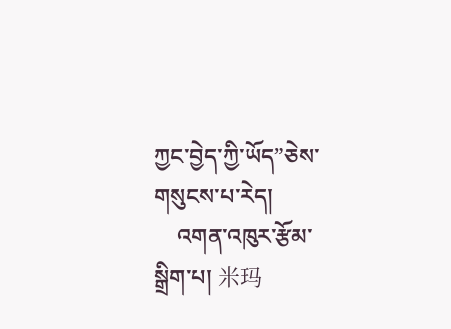ཀྱང་བྱེད་ཀྱི་ཡོད”ཅེས་གསུངས་པ་རེད།
    འགན་འཁུར་རྩོམ་སྒྲིག་པ། 米玛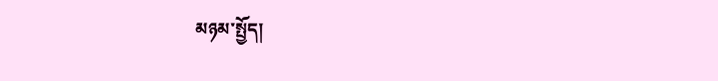མཉམ་སྤྱོད།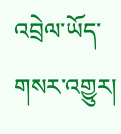འབྲེལ་ཡོད་གསར་འགྱུར།